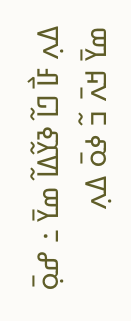ߡߍ߲ ߓߊ߯ ߣߊ߬ ߢߌ߬ߡߊ߬ ߘߌ߫ ߸ ߝߋ߲߫ ߘߌ߫ ߞߍ߫ ߏ߬ ߦߋ߫ ߡߍ߲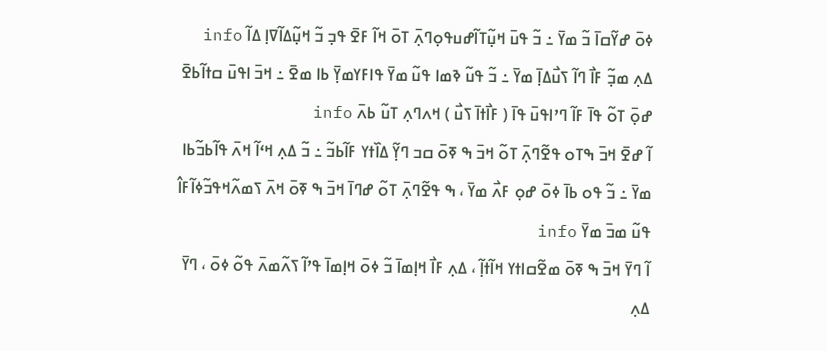ߦߋ߫ ߝߌ߬ߛߊ߫ ߏ߬ ߘߌ߫ ߸ ߏ߬ ߟߎ߫ ߞߎ߲߬ߠߊ߬ߝߎߟߋ߲ߣߍ߲߫ ߠߋ߫ ߞߊ߬ ߓߐ߫ ߟߏ߲ ߏ߬ ߞߎ߲߬ߡߊ߬ߜߊ߲ ߡߊ߬ info
ߡߍ߲ ߘߏ߲߬ ߓߊ߯ ߣߊ߬ ߖߎ߯ߡߊ߲߫ ߘߌ߫ ߸ ߏ߬ ߟߎ߬ ߢߘߊ ߟߎ߬ ߘߌ߫ ߟߊߓߌߘߌ߲߫ ߕߊ ߘߐ߫ ߸ ߞߏ߫ ߊߟߎ߫ ߛߙߊ߬ߕߐ߫ ߝߋ߲߫ ߠߋ߬ ߟߊ߫ ߓߊ߬ ߣߴߊߟߎ߫ ߟߊ߫ ( ߓߊ߯ߙߊ߫ ߖߎ߯ ) ߞߍߣߍ߲ ߠߎ߬ ߕߍ߫ info
ߊ߬ ߝߐ߫ ߞߏ߫ ߒߠߋ ߟߐ߬ߣߍ߲߫ ߠߋ߬ ߞߏ߫ ߒ ߧߋ߫ ߛߏ ߣߌ߲߬ ߡߊ߰ߙߌ ߓߊ߬ߕߏ߬ ߸ ߏ߬ ߡߍ߲ ߞߵߊ߬ ߞߍ߫ ߟߊ߬ߕߏ߬ߕߊ ߘߌ߫ ߸ ߏ߬ ߟߋ ߕߊ߫ ߦߋ߫ ߝߋ߲ ߓߍ߯ ߘߌ߫ ، ߒ ߟߐ߬ߣߍ߲߫ ߠߋ߬ ߝߣߊ߫ ߞߏ߫ ߒ ߧߋ߫ ߞߍ߫ ߖߘߍ߬ߞߟߏ߬ߦߊ߬ߓߊ߮ ߟߎ߬ ߘߏ߫ ߘߌ߫ info
ߊ߬ ߣߌ߫ ߞߏ߫ ߒ ߧߋ߫ ߘߐ߬ߛߊߙߌ ߞߊ߬ߙߊ߲߬ ، ߡߍ߲ ߓߊ߯ ߞߊ߲ߘߊ߫ ߏ߬ ߦߋ߫ ߞߊ߲ߘߊ߫ ߟߴߊ߬ ߖߍ߬ߘߍ߫ ߟߋ߬ ߦߋ߫ ، ߣߌ߫ ߡߍ߲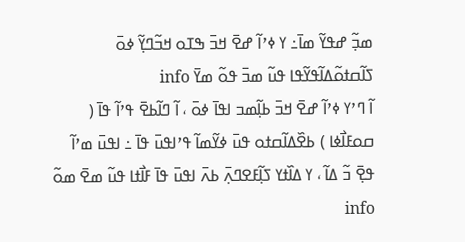ߘߏ߲߬ ߝߟߌ߬ ߘߊ߫߸ ߌ ߦߴߊ߬ ߝߐ߫ ߞߏ߫ ߒߠߋ ߞߏ߬ߣߌ߲߬ ߦߋ߫ ߖߊ߬ߛߙߋ߬ߡߊ߬ߟߌ߬ߟߊ ߟߎ߬ ߘߏ߫ ߟߋ߬ ߘߌ߫ info
ߊ߬ ߣߴߌ ߦߴߊ߬ ߝߐ߫ ߞߏ߫ ߕߊ߲߬ߘߏ ߊߟߊ߫ ߦߋ߫ ، ߊ߬ ߣߊ߬ߕߐ߫ ߟߴߊ߬ ߟߊ߫ ( ߛߋߓߊ߯ߦߊ ) ߕߐ߰ߡߊ߬ߛߙߋ ߟߎ߫ ߦߌ߬ߘߊ߬ ߟߴߊߟߎ߫ ߟߊ߫ ߸ ߊߟߎ߫ ߘߴߊ߬ ߟߐ߲߫ ߏ߬ ߡߊ߬ ، ߌ ߡߊ߰ߙߌ ߖߊ߲߬ߓߐߣߍ߲߫ ߕߍ߫ ߊߟߎ߫ ߟߊ߫ ߓߊ߯ߙߊ ߟߎ߬ ߘߐ߫ ߘߋ߬ info